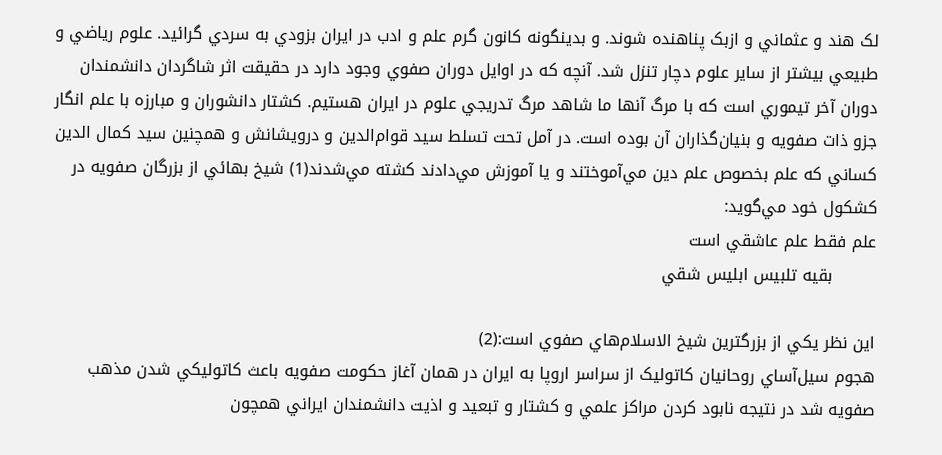لک هند و عثماني و ازبک پناهنده شوند. و بدينگونه کانون گرم علم و ادب در ايران بزودي به سردي گرائيد. علوم رياضي و طبيعي بيشتر از ساير علوم دچار تنزل شد. آنچه که در اوايل دوران صفوي وجود دارد در حقيقت اثر شاگردان دانشمندان دوران آخر تيموري است که با مرگ آنها ما شاهد مرگ تدريجي علوم در ايران هستيم. کشتار دانشوران و مبارزه با علم انگار جزو ذات صفويه و بنيان‌گذاران آن بوده است. در آمل تحت تسلط سيد قوام‌الدين و درويشانش و همچنين سيد کمال الدين کساني که علم بخصوص علم دين مي‌آموختند و يا آموزش مي‌دادند کشته مي‌شدند(1) شيخ بهائي از بزرگان صفويه در کشکول خود مي‌گويد:
علم فقط علم عاشقي است
        بقيه تلبيس ابليس شقي

اين نظر يکي از بزرگترين شيخ الاسلام‌هاي صفوي است:(2)
هجوم سيل‌آساي روحانيان کاتوليک از سراسر اروپا به ايران در همان آغاز حکومت صفويه باعث کاتوليکي شدن مذهب صفويه شد در نتيجه نابود کردن مراکز علمي و کشتار و تبعيد و اذيت دانشمندان ايراني همچون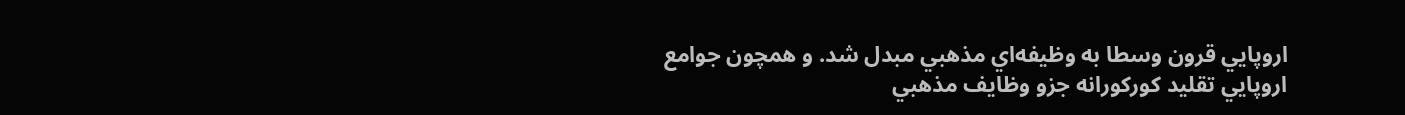اروپايي قرون وسطا به وظيفه‌اي مذهبي مبدل شد. و همچون جوامع اروپايي تقليد کورکورانه جزو وظايف مذهبي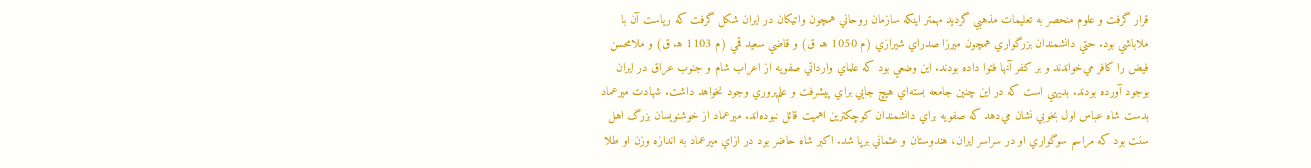قرار گرفت و علوم منحصر به تعليمات مذهبي گرديد مهمتر اينکه سازمان روحاني همچون واتيکان در ايران شکل گرفت که رياست آن با ملاباشي بود. حتي دانشمندان بزرگواري همچون ميرزا صدراي شيرازي (م 1050 ه‍. ق) و قاضي سعيد قمي (م 1103 ه‍. ق) و ملامحسن فيض را کافر مي‌خواندند و بر کفر آنها فتوا داده بودند. اين وضعي بود که علماي وارداتي صفويه از اعراب شام و جنوب عراق در ايران بوجود آورده بودند. بديهي است که در اين چنين جامعه بسته‌اي هيچ جايي براي پيشرفت و علم‌پروري وجود نخواهد داشت. شهادت ميرعماد بدست شاه عباس اول بخوبي نشان مي‌دهد که صفويه براي دانشمندان کوچکترين اهميت قائل نبوده‌اند. ميرعماد از خوشنويسان بزرگ اهل سنت بود که مراسم سوگواري او در سراسر ايران، هندوستان و عثماني برپا شد. اکبر شاه حاضر بود در ازاي ميرعماد به اندازه وزن او طلا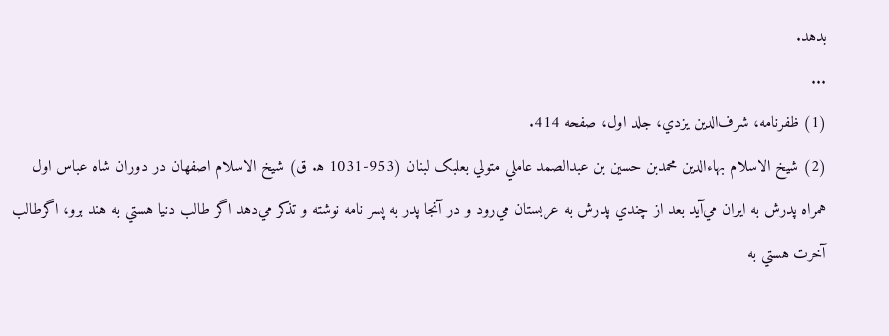بدهد.
...
(1) ظفرنامه، شرف‌الدين يزدي، جلد اول، صفحه 414.
(2) شيخ الاسلام‌ بهاءالدين محمدبن حسين بن عبدالصمد عاملي متولي بعلبک لبنان (953-1031 ه‍. ق) شيخ الاسلام اصفهان در دوران شاه عباس اول همراه پدرش به ايران مي‌آيد بعد از چندي پدرش به عربستان مي‌رود و در آنجا پدر به پسر نامه نوشته و تذکر مي‌دهد اگر طالب دنيا هستي به هند برو، اگرطالب آخرت هستي به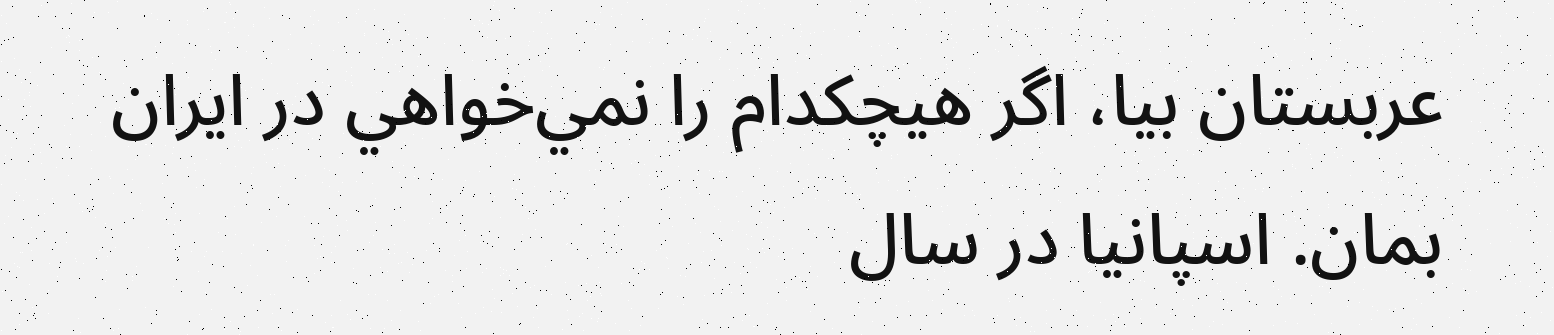عربستان بيا، اگر هيچکدام را نمي‌خواهي در ايران بمان. اسپانيا در سال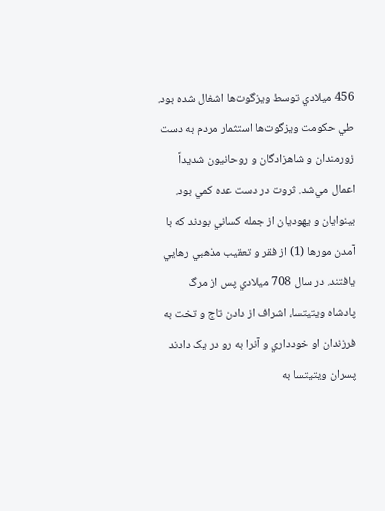456 ميلادي توسط ويزگوت‌ها اشغال شده بود. طي حکومت ويزگوت‌ها استثمار مردم به دست زورمندان و شاهزادگان و روحانيون شديداً اعمال مي‌شد. ثروت در دست عده کمي بود. بينوايان و يهوديان از جمله کساني بودند که با آمدن مورها (1) از فقر و تعقيب مذهبي رهايي يافتند. در سال 708 ميلادي پس از مرگ پادشاه ويتيتسا، اشراف از دادن تاج و تخت به فرزندان او خودداري و آنرا به رو در يک دادند پسران ويتيتسا به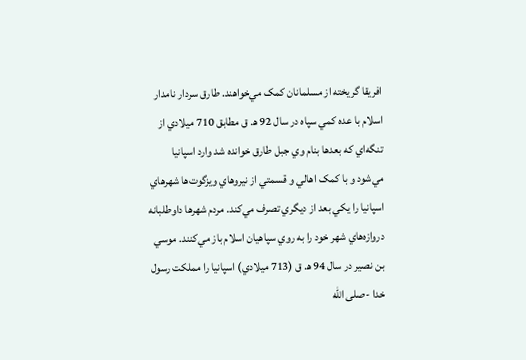افريقا گريخته از مسلمانان کمک مي‌خواهند. طارق سردار نامدار اسلام با عده کمي سپاه در سال 92 ه‍. ق مطابق 710 ميلادي از تنگه‌اي که بعدها بنام وي جبل‌ طارق خوانده شد وارد اسپانيا مي‌شود و با کمک اهالي و قسمتي از نيروهاي ويزگوت‌ها شهرهاي اسپانيا را يکي بعد از ديگري تصرف مي‌کند. مردم شهرها داوطلبانه دروازه‌هاي شهر خود را به روي سپاهيان اسلام باز مي‌کنند. موسي بن نصير در سال 94 ه‍. ق (713 ميلادي) اسپانيا را مملکت رسول خدا -صلى الله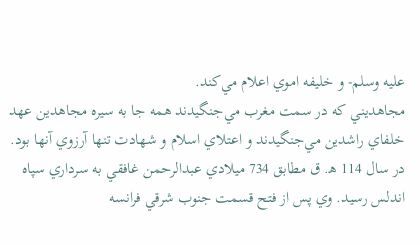عليه وسلم- و خليفه اموي اعلام مي‌کند.
مجاهديني که در سمت مغرب مي‌جنگيدند همه جا به سيره مجاهدين عهد خلفاي راشدين مي‌‌جنگيدند و اعتلاي اسلام و شهادت تنها آرزوي آنها بود. در سال 114 ه‍. ق مطابق 734 ميلادي عبدالرحمن غافقي به سرداري سپاه اندلس رسيد. وي پس از فتح قسمت جنوب شرقي فرانسه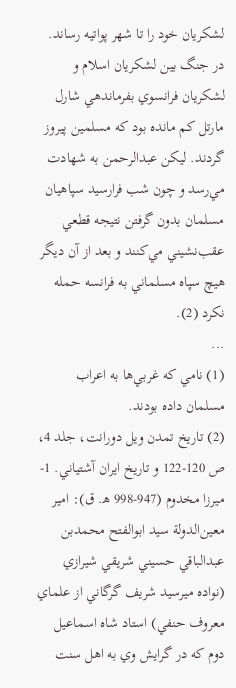لشکريان خود را تا شهر پواتيه رساند. در جنگ بين لشکريان اسلام و لشکريان فرانسوي بفرماندهي شارل مارتل کم مانده بود که مسلمين پيروز گردند. ليکن عبدالرحمن به شهادت مي‌رسد و چون شب فرارسيد سپاهيان مسلمان بدون گرفتن نتيجه قطعي عقب‌نشيني مي‌کنند و بعد از آن ديگر هيچ سپاه مسلماني به فرانسه حمله نکرد (2).
...
(1) نامي که غربي‌ها به اعراب مسلمان داده بودند.
(2) تاريخ تمدن ويل دورانت، جلد 4، ص 120-122 و تاريخ ايران آشتياني. 1- ميرزا مخدوم (947-998 ه‍. ق): امير معين‌الدولة سيد ابوالفتح محمدبن عبدالباقي حسيني شريقي شيرازي (نواده ميرسيد شريف گرگاني از علماي معروف حنفي) استاد شاه اسماعيل دوم که در گرايش وي به اهل سنت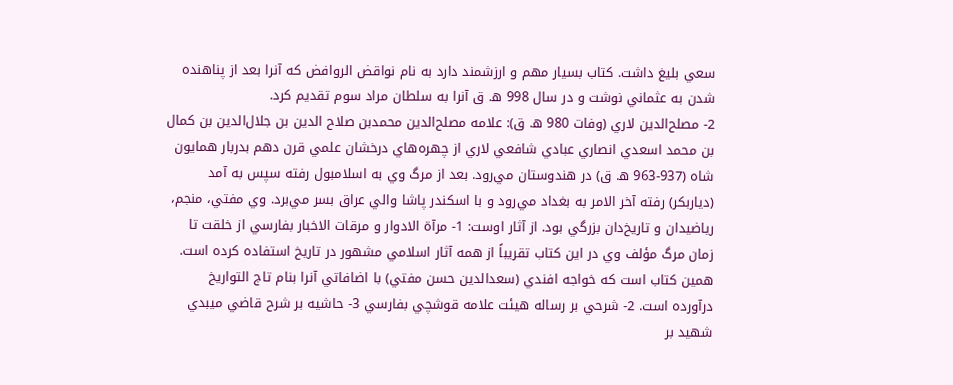سعي بليغ داشت. کتاب بسيار مهم و ارزشمند دارد به نام نواقض الروافض که آنرا بعد از پناهنده شدن به عثماني نوشت و در سال 998 ه‍. ق آنرا به سلطان مراد سوم تقديم کرد.
2- مصلح‌الدين لاري (وفات 980 ه‍. ق): علامه مصلح‌الدين محمدبن صلاح الدين بن جلال‌الدين بن کمال بن محمد اسعدي انصاري عبادي شافعي لاري از چهره‌هاي درخشان علمي قرن دهم بدربار همايون شاه (937-963 ه‍. ق) در هندوستان مي‌رود. بعد از مرگ وي به اسلامبول رفته سپس به آمد (دياربکر) رفته آخر الامر به بغداد مي‌رود و با اسکندر پاشا والي عراق بسر مي‌برد. وي مفتي، منجم، رياضيدان و تاريخ‌دان بزرگي بود. از آثار اوست: 1- مرآة الادوار و مرقات الاخبار بفارسي از خلقت تا زمان مرگ مؤلف وي در اين کتاب تقريباً از همه آثار اسلامي مشهور در تاريخ استفاده کرده است. همين کتاب است که خواجه افندي (سعدالدين حسن مفتي) با اضافاتي آنرا بنام تاج التواريخ درآورده است. 2- شرحي بر رساله هيئت علامه قوشچي بفارسي 3- حاشيه بر شرح قاضي ميبدي شهيد بر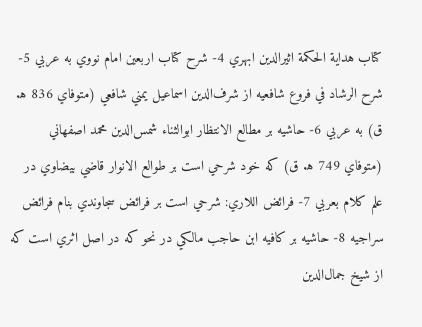کتاب هداية الحكمة اثيرالدين ابهري 4- شرح کتاب اربعين امام نووي به عربي 5- شرح الرشاد في فروع شافعيه از شرف‌الدين اسماعيل يمني شافعي (متوفاي 836 ه‍. ق) به عربي 6- حاشيه بر مطالع الانتظار ابوالثناء شمس‌الدين محمد اصفهاني (متوفاي 749 ه‍. ق) که خود شرحي است بر طوالع الانوار قاضي بيضاوي در علم کلام بعربي 7- فرائض اللاري: شرحي است بر فرائض سجاوندي بنام فرائض سراجيه 8- حاشيه بر کافيه ابن حاجب مالکي در نحو که در اصل اثري است که از شيخ جمال‌الدين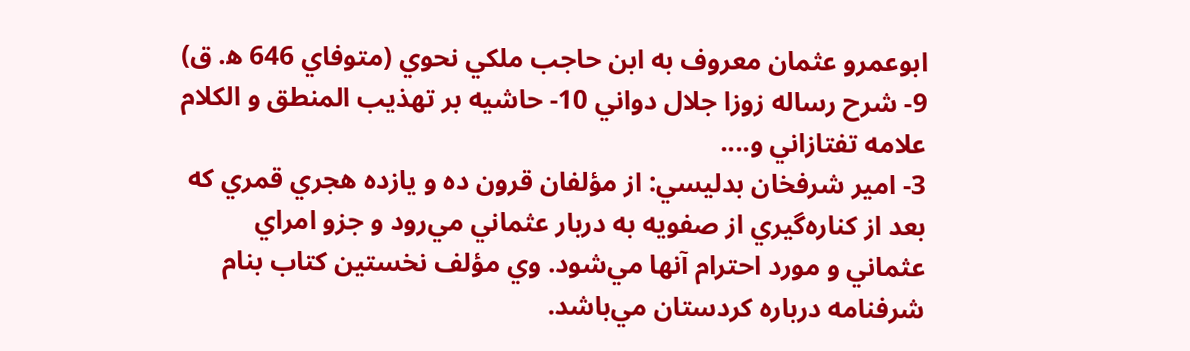ابوعمرو عثمان معروف به ابن حاجب ملکي نحوي (متوفاي 646 ه‍. ق) 9- شرح رساله زوزا جلال دواني 10- حاشيه بر تهذيب المنطق و الکلام علامه تفتازاني و....
3- امير شرفخان بدليسي: از مؤلفان قرون ده و يازده هجري قمري که بعد از کناره‌گيري از صفويه به دربار عثماني مي‌رود و جزو امراي عثماني و مورد احترام آنها مي‌شود. وي مؤلف نخستين کتاب بنام شرفنامه درباره کردستان مي‌باشد.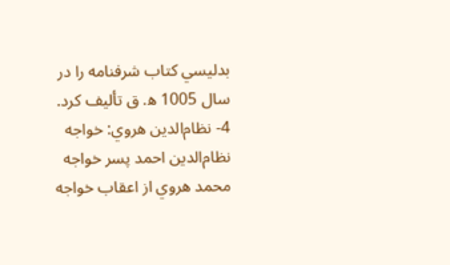بدليسي کتاب شرفنامه را در سال 1005 ه‍. ق تأليف کرد.
4- نظام‌الدين هروي: خواجه نظام‌الدين احمد پسر خواجه محمد هروي از اعقاب خواجه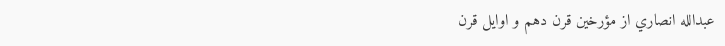عبدالله انصاري از مؤرخين قرن دهم و اوايل قرن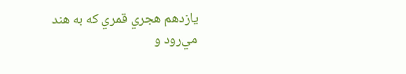يازدهم هجري قمري که به هند مي‌رود و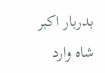بدربار اکبر شاه وارد